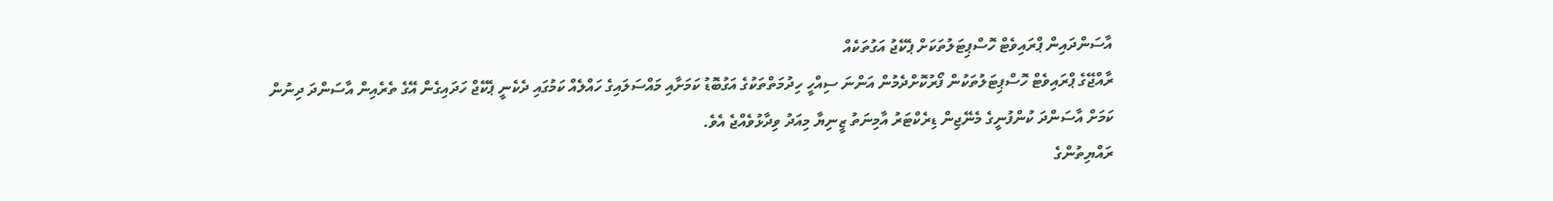އާސަންދައިން ޕްރައިވެޓް ހޮސްޕިޓަލުތަކަށް ޕެކޭޖު އަގުތަކެއް
ރާއްޖޭގެ ޕްރައިވެޓް ހޮސްޕިޓަލުތަކުން ފޯރުކޮށްދެމުން އަންނަ ސިއްހީ ހިދުމަތްތަކުގެ އަގުބޮޑު ކަމަށާއި މައްސަލައިގެ ހައްލެއް ކަމުގައި ދެކެނީ ޕެކޭޖް ހަދައިގެން އޭގެ ތެރެއިން އާސަންދަ ދިނުން ކަމަށް އާސަންދަ ކުންފުނީގެ މެނޭޖިން ޑިރެކްޓަރު އާމިނަތު ޒީނިޔާ މިއަދު ވިދާޅުވެއްޖެ އެވެ.
ރައްޔިތުންގެ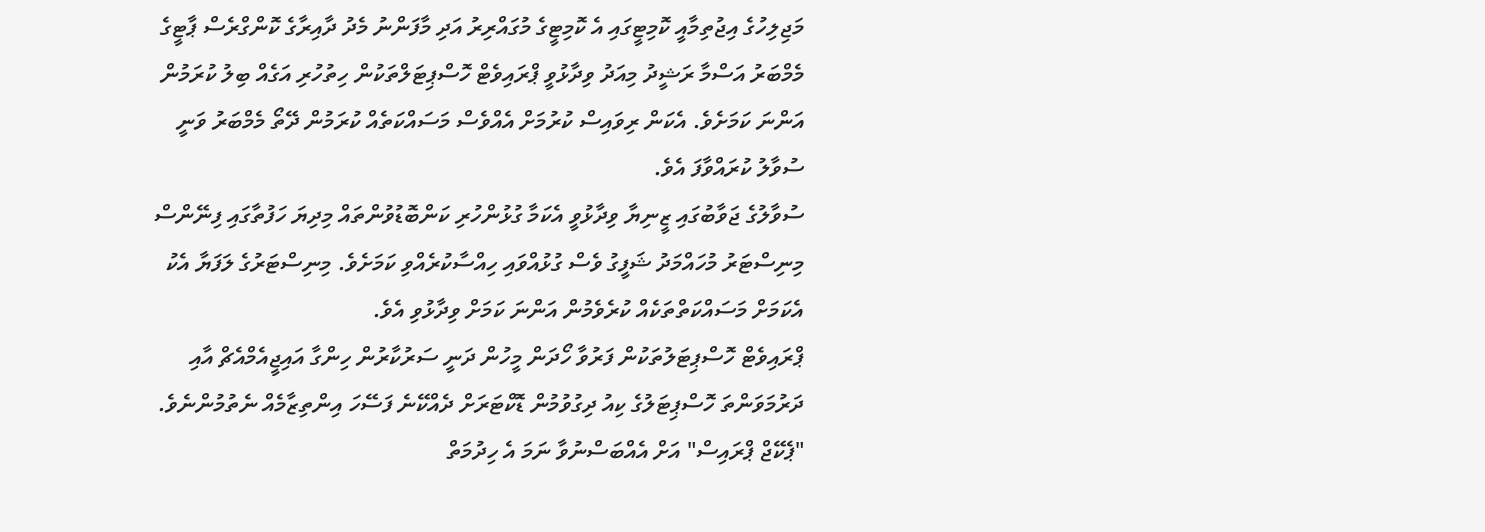މަޖިލިހުގެ އިޖުތިމާއީ ކޮމިޓީގައި އެ ކޮމިޓީގެ މުގައްރިރު އަދި މާފަންނު މެދު ދާއިރާގެ ކޮންގްރެސް ޕާޓީގެ މެމްބަރު އަސްމާ ރަޝީދު މިއަދު ވިދާޅުވީ ޕްރައިވެޓް ހޮސްޕިޓަލްތަކުން ހިތުހުރި އަގެއް ބިލު ކުރަމުން އަންނަ ކަމަށެވެ. އެކަން ރިވައިސް ކުރުމަށް އެއްވެސް މަސައްކަތެއް ކުރަމުން ދޭތޯ މެމްބަރު ވަނީ ސުވާލު ކުރައްވާފަ އެވެ.
ސުވާލުގެ ޖަވާބުގައި ޒީނިޔާ ވިދާޅުވީ އެކަމާ ގުޅުންހުރި ކަންބޮޑުވުންތައް މިދިޔަ ހަފުތާގައި ފިނޭންސް މިނިސްޓަރު މުހައްމަދު ޝަފީގު ވެސް ގުޅުއްވައި ހިއްސާކުރެއްވި ކަމަށެވެ. މިނިސްޓަރުގެ ލަފަޔާ އެކު އެކަމަށް މަސައްކަތްތަކެއް ކުރެވެމުން އަންނަ ކަމަށް ވިދާޅުވި އެވެ.
ޕްރައިވެޓް ހޮސްޕިޓަލުތަކުން ފަރުވާ ހޯދަން މީހުން ދަނީ ސަރުކާރުން ހިންގާ އައިޖީއެމްއެޗް އާއި ދަރުމަވަންތަ ހޮސްޕިޓަލުގެ ކިއު ދިގުވުމުން ޑޮކްޓަރަށް ދެއްކޭނެ ފަސޭހަ އިންތިޒާމެއް ނެތުމުންނެވެ.
"ޕެކޭޖް ޕްރައިސް" އަށް އެއްބަސްނުވާ ނަމަ އެ ހިދުމަތް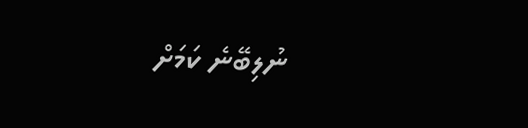ނުލިބޭނެ ކަމަށް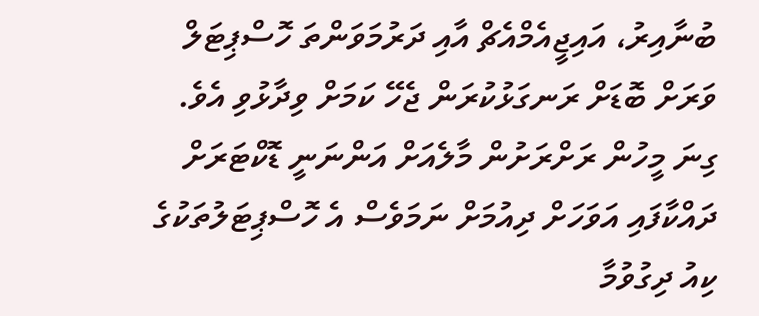ބުނާއިރު، އައިޖީއެމްއެޗް އާއި ދަރުމަވަންތަ ހޮސްޕިޓަލް ވަރަށް ބޮޑަށް ރަނގަޅުކުރަން ޖެހޭ ކަމަށް ވިދާޅުވި އެވެ. ގިނަ މީހުން ރަށްރަށުން މާލެއަށް އަންނަނީ ޑޮކްޓަރަށް ދައްކާފައި އަވަހަށް ދިއުމަށް ނަމަވެސް އެ ހޮސްޕިޓަލުތަކުގެ ކިއު ދިގުވުމާ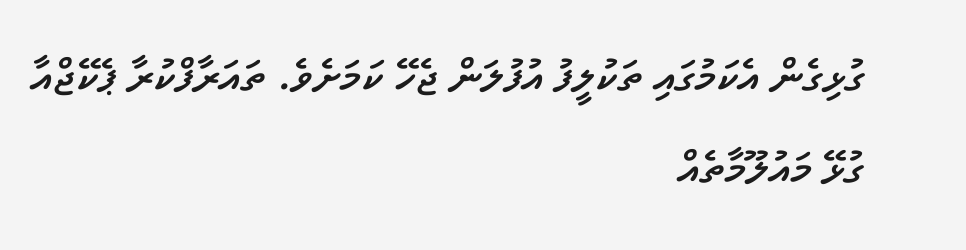ގުޅިގެން އެކަމުގައި ތަކުލީފު އުފުލަން ޖެހޭ ކަމަށެވެ. ތައަރާފްކުރާ ޕެކޭޖްއާ ގުޅޭ މައުލޫމާތެއް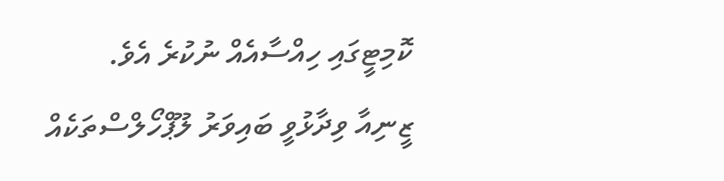ކޮމިޓީގައި ހިއްސާއެއް ނުކުރެ އެވެ.
ޒީނިއާ ވިދާޅުވީ ބައިވަރު ލޫޕްހޯލްސްތަކެއް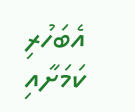އެބަހުރި ކަމަށާއި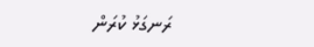ރަނގަޅު ކުރަން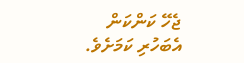ޖެހޭ ކަންކަން އެބަހުރި ކަމަށެވެ.